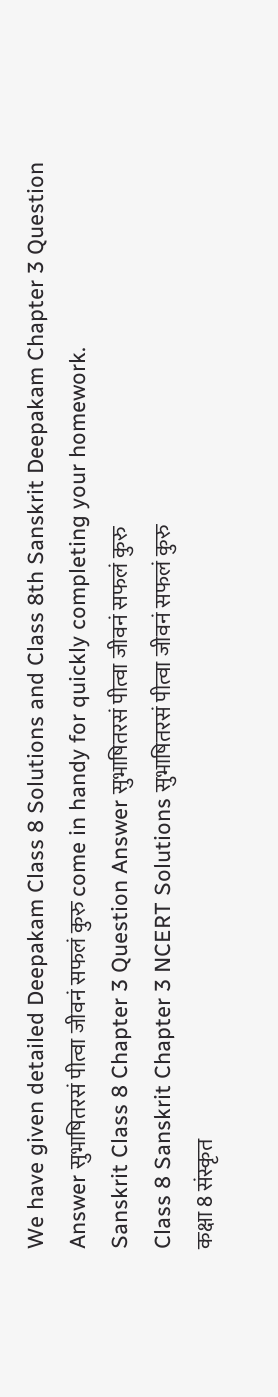We have given detailed Deepakam Class 8 Solutions and Class 8th Sanskrit Deepakam Chapter 3 Question Answer सुभाषितरसं पीत्वा जीवनं सफलं कुरु come in handy for quickly completing your homework.
Sanskrit Class 8 Chapter 3 Question Answer सुभाषितरसं पीत्वा जीवनं सफलं कुरु
Class 8 Sanskrit Chapter 3 NCERT Solutions सुभाषितरसं पीत्वा जीवनं सफलं कुरु
कक्षा 8 संस्कृत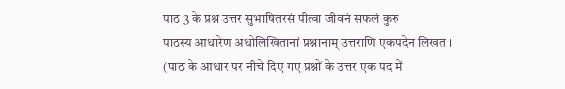पाठ 3 के प्रश्न उत्तर सुभाषितरसं पीत्वा जीवनं सफलं कुरु
पाठस्य आधारेण अधोलिखितानां प्रश्नानाम् उत्तराणि एकपदेन लिखत ।
(पाठ के आधार पर नीचे दिए गए प्रश्नों के उत्तर एक पद में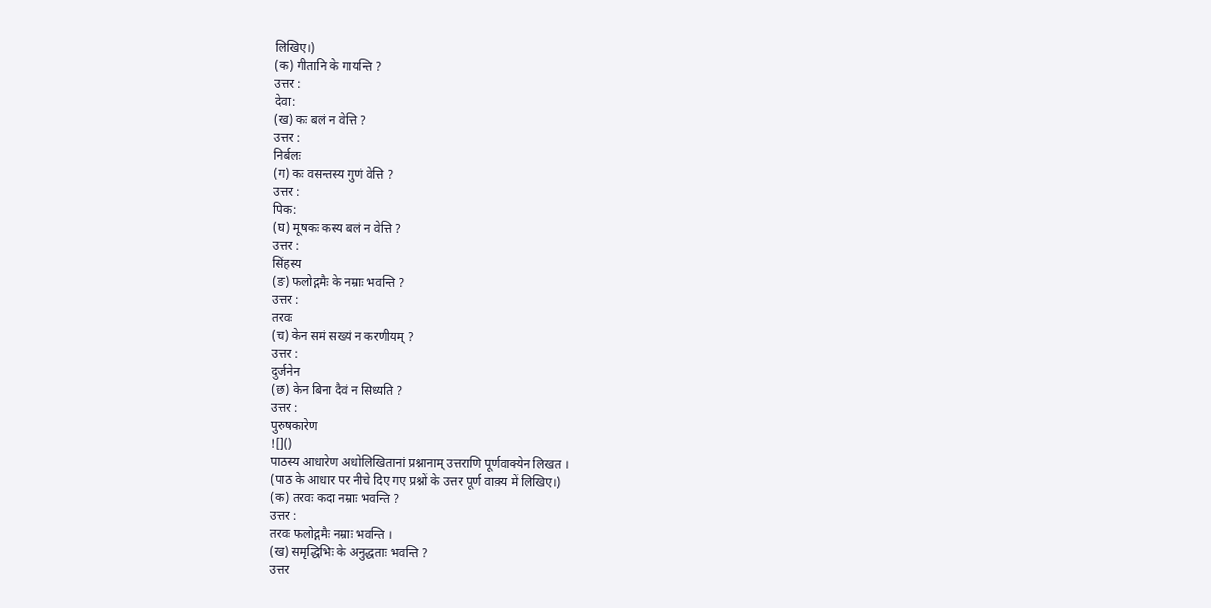लिखिए।)
(क) गीतानि के गायन्ति ?
उत्तर :
देवा:
(ख) कः बलं न वेत्ति ?
उत्तर :
निर्बलः
(ग) कः वसन्तस्य गुणं वेत्ति ?
उत्तर :
पिक:
(घ) मूषकः कस्य बलं न वेत्ति ?
उत्तर :
सिंहस्य
(ङ) फलोद्गमैः के नम्राः भवन्ति ?
उत्तर :
तरवः
(च) केन समं सख्यं न करणीयम् ?
उत्तर :
दुर्जनेन
(छ) केन बिना दैवं न सिध्यति ?
उत्तर :
पुरुषकारेण
![]()
पाठस्य आधारेण अधोलिखितानां प्रश्नानाम् उत्तराणि पूर्णवाक्येन लिखत ।
(पाठ के आधार पर नीचे दिए गए प्रश्नों के उत्तर पूर्ण वाक़्य में लिखिए।)
(क) तरवः कदा नम्राः भवन्ति ?
उत्तर :
तरवः फलोद्गमैः नम्राः भवन्ति ।
(ख) समृद्धिभिः के अनुद्धताः भवन्ति ?
उत्तर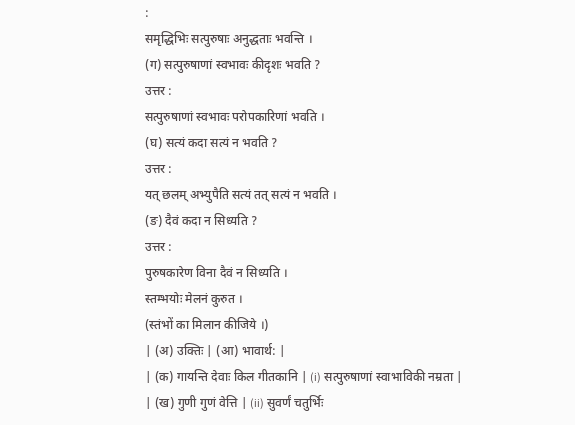:
समृद्धिभिः सत्पुरुषाः अनुद्धताः भवन्ति ।
(ग) सत्पुरुषाणां स्वभावः कीदृशः भवति ?
उत्तर :
सत्पुरुषाणां स्वभावः परोपकारिणां भवति ।
(घ) सत्यं कदा सत्यं न भवति ?
उत्तर :
यत् छलम् अभ्युपैति सत्यं तत् सत्यं न भवति ।
(ङ) दैवं कदा न सिध्यति ?
उत्तर :
पुरुषकारेण विना दैवं न सिध्यति ।
स्तम्भयोः मेलनं कुरुत ।
(स्तंभों का मिलान कीजिये ।)
| (अ) उक्तिः | (आ) भावार्थ: |
| (क) गायन्ति देवाः किल गीतकानि | (i) सत्पुरुषाणां स्वाभाविकी नम्रता |
| (ख) गुणी गुणं वेत्ति | (ii) सुवर्णं चतुर्भिः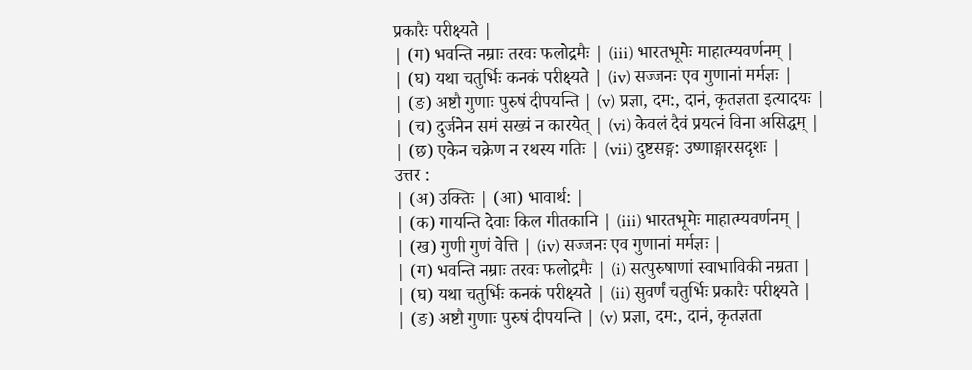प्रकारैः परीक्ष्यते |
| (ग) भवन्ति नम्राः तरवः फलोद्रमैः | (iii) भारतभूमेः माहात्म्यवर्णनम् |
| (घ) यथा चतुर्भिः कनकं परीक्ष्यते | (iv) सज्जनः एव गुणानां मर्मज्ञः |
| (ङ) अष्टौ गुणाः पुरुषं दीपयन्ति | (v) प्रज्ञा, दम:, दानं, कृतज्ञता इत्यादयः |
| (च) दुर्जनेन समं सख्यं न कारयेत् | (vi) केवलं दैवं प्रयत्नं विना असिद्धम् |
| (छ) एकेन चक्रेण न रथस्य गतिः | (vii) दुष्टसङ्ग: उष्णाङ्गारसदृशः |
उत्तर :
| (अ) उक्तिः | (आ) भावार्थ: |
| (क) गायन्ति देवाः किल गीतकानि | (iii) भारतभूमेः माहात्म्यवर्णनम् |
| (ख) गुणी गुणं वेत्ति | (iv) सज्जनः एव गुणानां मर्मज्ञः |
| (ग) भवन्ति नम्राः तरवः फलोद्रमैः | (i) सत्पुरुषाणां स्वाभाविकी नम्रता |
| (घ) यथा चतुर्भिः कनकं परीक्ष्यते | (ii) सुवर्णं चतुर्भिः प्रकारैः परीक्ष्यते |
| (ङ) अष्टौ गुणाः पुरुषं दीपयन्ति | (v) प्रज्ञा, दम:, दानं, कृतज्ञता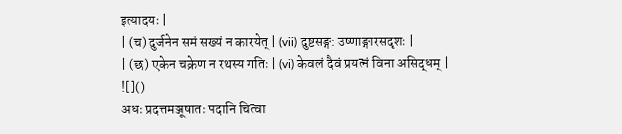इत्यादयः |
| (च) दुर्जनेन समं सख्यं न कारयेत् | (vii) दुष्टसङ्ग: उष्णाङ्गारसदृशः |
| (छ) एकेन चक्रेण न रथस्य गतिः | (vi) केवलं दैवं प्रयत्नं विना असिद्धम् |
![]()
अधः प्रदत्तमञ्जूषातः पदानि चित्वा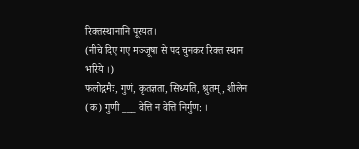रिक्तस्थानानि पूरयत।
(नीचे दिए गए मञ्जूषा से पद चुनकर रिक्त स्थान भरिये ।)
फलोद्गमैः, गुणं, कृतज्ञता, सिध्यति, श्रुतम्, शीलेन
(क) गुणी ___ वेत्ति न वेत्ति निर्गुण: ।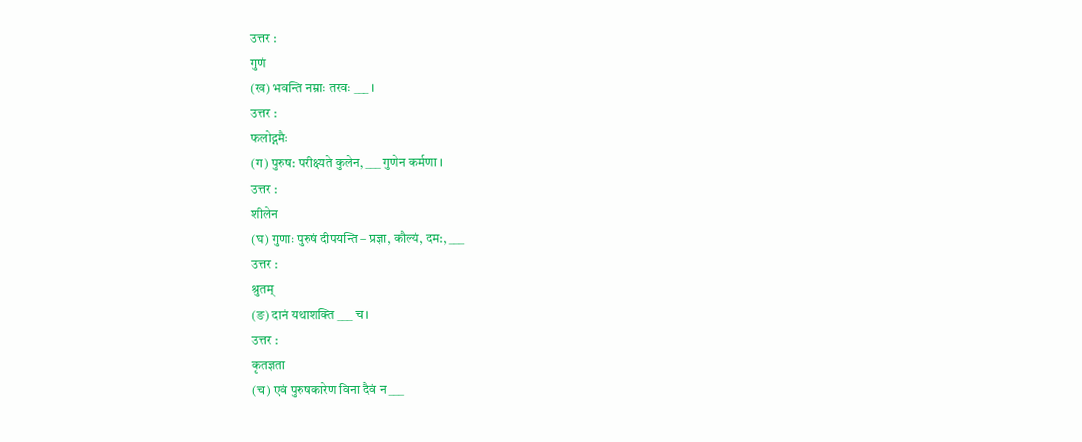उत्तर :
गुणं
(ख) भवन्ति नम्राः तरवः ___ ।
उत्तर :
फलोद्गमैः
(ग) पुरुष: परीक्ष्यते कुलेन, ___ गुणेन कर्मणा ।
उत्तर :
शीलेन
(घ) गुणाः पुरुषं दीपयन्ति – प्रज्ञा, कौल्यं, दम:, ___
उत्तर :
श्रुतम्
(ङ) दानं यथाशक्ति ___ च।
उत्तर :
कृतज्ञता
(च) एवं पुरुषकारेण विना दैवं न ___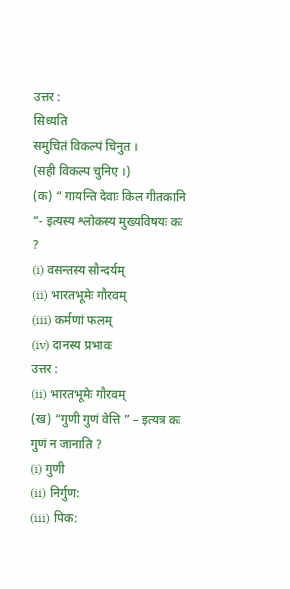उत्तर :
सिध्यति
समुचितं विकल्पं चिनुत ।
(सही विकल्प चुनिए ।)
(क) “ गायन्ति देवाः किल गीतकानि “- इत्यस्य श्लोकस्य मुख्यविषयः कः ?
(i) वसन्तस्य सौन्दर्यम्
(ii) भारतभूमेः गौरवम्
(iii) कर्मणां फलम्
(iv) दानस्य प्रभावः
उत्तर :
(ii) भारतभूमेः गौरवम्
(ख) “गुणी गुणं वेत्ति ” – इत्यत्र कः गुणं न जानाति ?
(i) गुणी
(ii) निर्गुण:
(iii) पिक: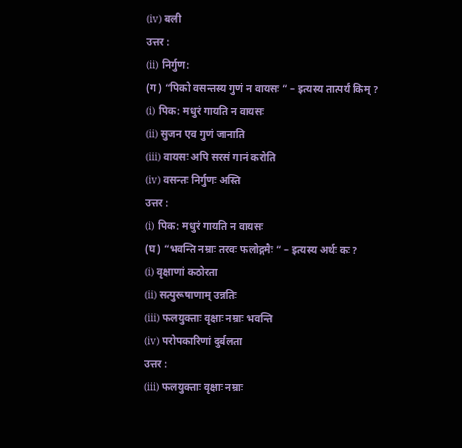(iv) बली
उत्तर :
(ii) निर्गुण:
(ग) “पिको वसन्तस्य गुणं न वायसः ” – इत्यस्य तात्पर्यं किम् ?
(i) पिक: मधुरं गायति न वायसः
(ii) सुजन एव गुणं जानाति
(iii) वायसः अपि सरसं गानं करोति
(iv) वसन्तः निर्गुणः अस्ति
उत्तर :
(i) पिक: मधुरं गायति न वायसः
(घ) “भवन्ति नम्राः तरवः फलोद्गमैः ” – इत्यस्य अर्थः कः?
(i) वृक्षाणां कठोरता
(ii) सत्पुरूषाणाम् उन्नतिः
(iii) फलयुक्ताः वृक्षाः नम्राः भवन्ति
(iv) परोपकारिणां दुर्बलता
उत्तर :
(iii) फलयुक्ताः वृक्षाः नम्राः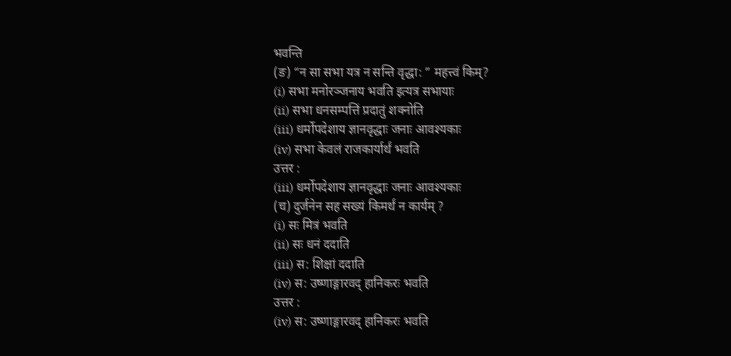भवन्ति
(ङ) “न सा सभा यत्र न सन्ति वृद्धा: ” महत्त्वं किम्?
(i) सभा मनोरञ्जनाय भवति इत्यत्र सभायाः
(ii) सभा धनसम्पत्तिं प्रदातुं शक्नोति
(iii) धर्मोपदेशाय ज्ञानवृद्धाः जनाः आवश्यकाः
(iv) सभा केवलं राजकार्यार्थं भवति
उत्तर :
(iii) धर्मोपदेशाय ज्ञानवृद्धाः जनाः आवश्यकाः
(च) दुर्जनेन सह सख्यं किमर्थं न कार्यम् ?
(i) सः मित्रं भवति
(ii) सः धनं ददाति
(iii) स: शिक्षां ददाति
(iv) स: उष्णाङ्गारवद् हानिकरः भवति
उत्तर :
(iv) स: उष्णाङ्गारवद् हानिकरः भवति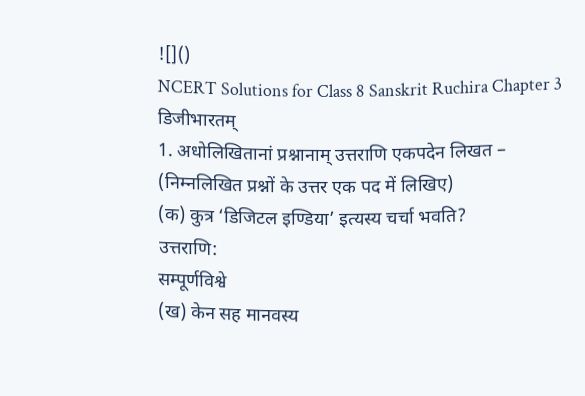![]()
NCERT Solutions for Class 8 Sanskrit Ruchira Chapter 3 डिजीभारतम्
1. अधोलिखितानां प्रश्नानाम् उत्तराणि एकपदेन लिखत –
(निम्नलिखित प्रश्नों के उत्तर एक पद में लिखिए)
(क) कुत्र ‘डिजिटल इण्डिया’ इत्यस्य चर्चा भवति?
उत्तराणि:
सम्पूर्णविश्वे
(ख) केन सह मानवस्य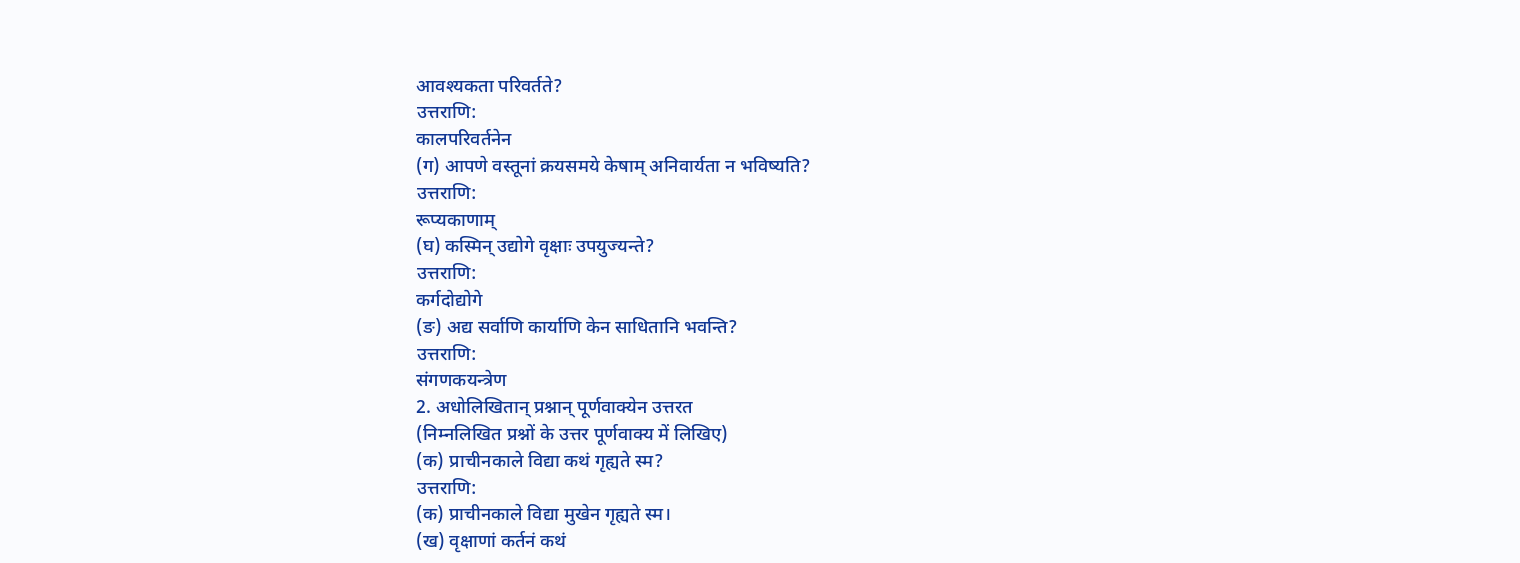आवश्यकता परिवर्तते?
उत्तराणि:
कालपरिवर्तनेन
(ग) आपणे वस्तूनां क्रयसमये केषाम् अनिवार्यता न भविष्यति?
उत्तराणि:
रूप्यकाणाम्
(घ) कस्मिन् उद्योगे वृक्षाः उपयुज्यन्ते?
उत्तराणि:
कर्गदोद्योगे
(ङ) अद्य सर्वाणि कार्याणि केन साधितानि भवन्ति?
उत्तराणि:
संगणकयन्त्रेण
2. अधोलिखितान् प्रश्नान् पूर्णवाक्येन उत्तरत
(निम्नलिखित प्रश्नों के उत्तर पूर्णवाक्य में लिखिए)
(क) प्राचीनकाले विद्या कथं गृह्यते स्म?
उत्तराणि:
(क) प्राचीनकाले विद्या मुखेन गृह्यते स्म।
(ख) वृक्षाणां कर्तनं कथं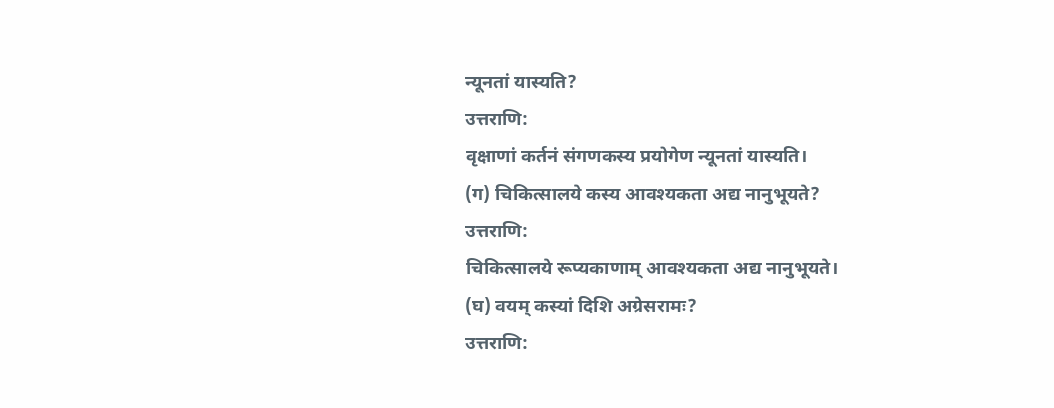न्यूनतां यास्यति?
उत्तराणि:
वृक्षाणां कर्तनं संगणकस्य प्रयोगेण न्यूनतां यास्यति।
(ग) चिकित्सालये कस्य आवश्यकता अद्य नानुभूयते?
उत्तराणि:
चिकित्सालये रूप्यकाणाम् आवश्यकता अद्य नानुभूयते।
(घ) वयम् कस्यां दिशि अग्रेसरामः?
उत्तराणि: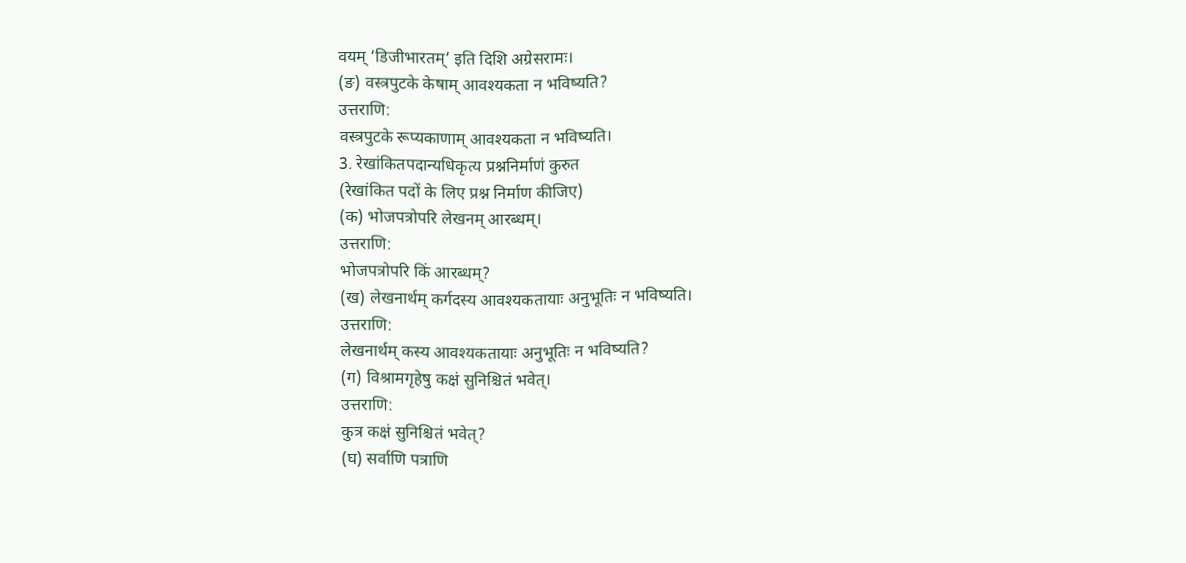वयम् ‘डिजीभारतम्’ इति दिशि अग्रेसरामः।
(ङ) वस्त्रपुटके केषाम् आवश्यकता न भविष्यति?
उत्तराणि:
वस्त्रपुटके रूप्यकाणाम् आवश्यकता न भविष्यति।
3. रेखांकितपदान्यधिकृत्य प्रश्ननिर्माणं कुरुत
(रेखांकित पदों के लिए प्रश्न निर्माण कीजिए)
(क) भोजपत्रोपरि लेखनम् आरब्धम्।
उत्तराणि:
भोजपत्रोपरि किं आरब्धम्?
(ख) लेखनार्थम् कर्गदस्य आवश्यकतायाः अनुभूतिः न भविष्यति।
उत्तराणि:
लेखनार्थम् कस्य आवश्यकतायाः अनुभूतिः न भविष्यति?
(ग) विश्रामगृहेषु कक्षं सुनिश्चितं भवेत्।
उत्तराणि:
कुत्र कक्षं सुनिश्चितं भवेत्?
(घ) सर्वाणि पत्राणि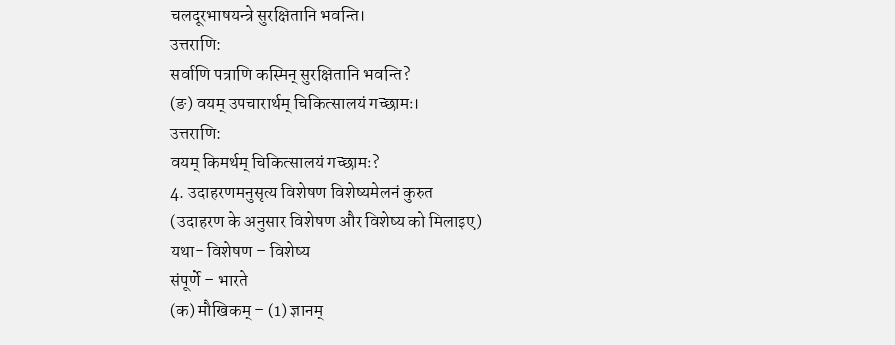चलदूरभाषयन्त्रे सुरक्षितानि भवन्ति।
उत्तराणि:
सर्वाणि पत्राणि कस्मिन् सुरक्षितानि भवन्ति?
(ङ) वयम् उपचारार्थम् चिकित्सालयं गच्छामः।
उत्तराणि:
वयम् किमर्थम् चिकित्सालयं गच्छामः?
4. उदाहरणमनुसृत्य विशेषण विशेष्यमेलनं कुरुत
(उदाहरण के अनुसार विशेषण और विशेष्य को मिलाइए)
यथा- विशेषण – विशेष्य
संपूर्णे – भारते
(क) मौखिकम् – (1) ज्ञानम्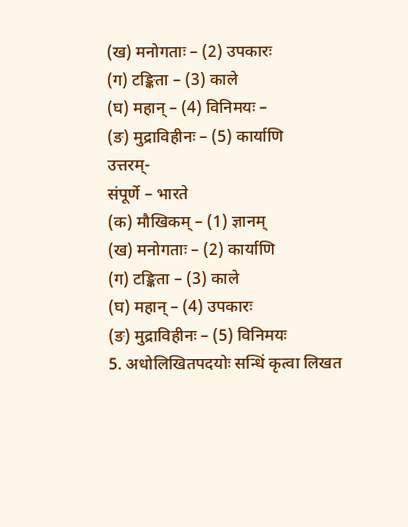(ख) मनोगताः – (2) उपकारः
(ग) टङ्किता – (3) काले
(घ) महान् – (4) विनिमयः –
(ङ) मुद्राविहीनः – (5) कार्याणि
उत्तरम्-
संपूर्णे – भारते
(क) मौखिकम् – (1) ज्ञानम्
(ख) मनोगताः – (2) कार्याणि
(ग) टङ्किता – (3) काले
(घ) महान् – (4) उपकारः
(ङ) मुद्राविहीनः – (5) विनिमयः
5. अधोलिखितपदयोः सन्धिं कृत्वा लिखत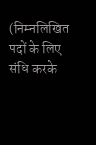(निम्नलिखित पदों के लिए संधि करके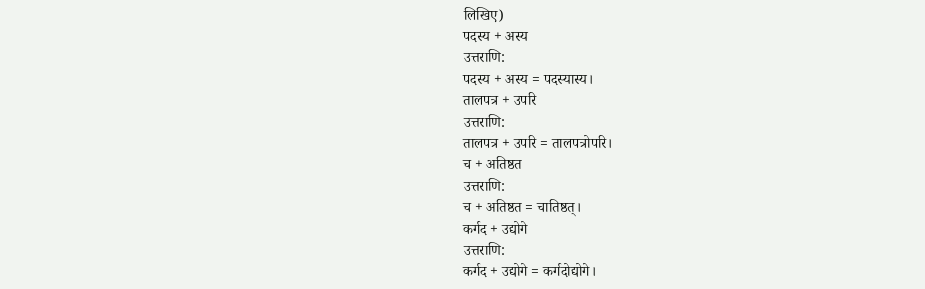लिखिए)
पदस्य + अस्य
उत्तराणि:
पदस्य + अस्य = पदस्यास्य।
तालपत्र + उपरि
उत्तराणि:
तालपत्र + उपरि = तालपत्रोपरि।
च + अतिष्ठत
उत्तराणि:
च + अतिष्ठत = चातिष्ठत्।
कर्गद + उद्योगे
उत्तराणि:
कर्गद + उद्योगे = कर्गदोद्योगे।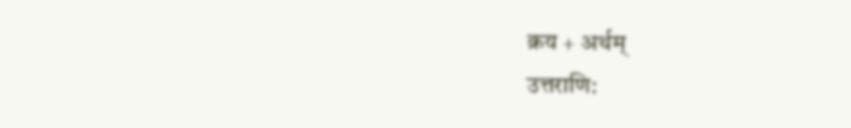क्रय + अर्थम्
उत्तराणि: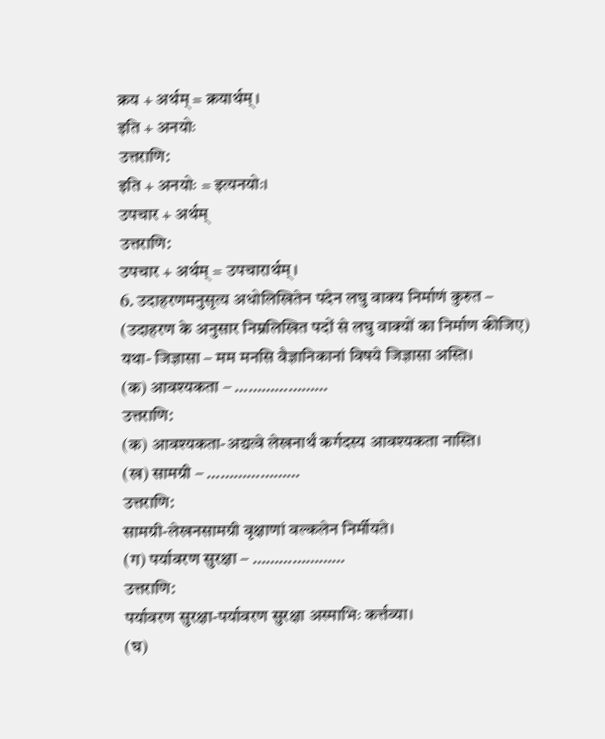क्रय + अर्थम् = क्रयार्थम्।
इति + अनयोः
उत्तराणि:
इति + अनयोः = इत्यनयोः।
उपचार + अर्थम्
उत्तराणि:
उपचार + अर्थम् = उपचारार्थम्।
6. उदाहरणमनुसृत्य अधोलिखितेन पदेन लघु वाक्य निर्माणं कुरुत –
(उदाहरण के अनुसार निम्नलिखित पदों से लघु वाक्यों का निर्माण कीजिए)
यथा- जिज्ञासा – मम मनसि वैज्ञानिकानां विषये जिज्ञासा अस्ति।
(क) आवश्यकता – …………………
उत्तराणि:
(क) आवश्यकता-अद्यत्वे लेखनार्थं कर्गदस्य आवश्यकता नास्ति।
(ख) सामग्री – …………………
उत्तराणि:
सामग्री-लेखनसामग्री वृक्षाणां वल्कलेन निर्मीयते।
(ग) पर्यावरण सुरक्षा – …………………
उत्तराणि:
पर्यावरण सुरक्षा-पर्यावरण सुरक्षा अस्माभिः कर्त्तव्या।
(घ)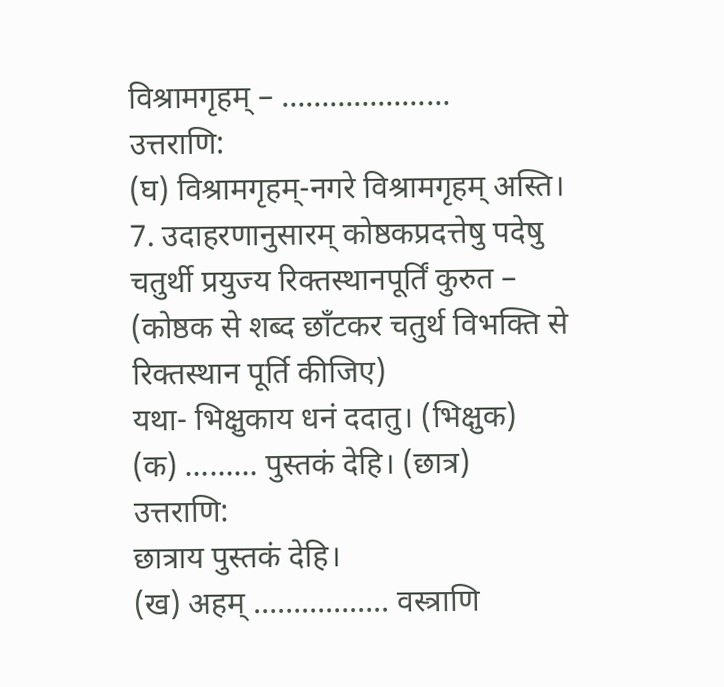विश्रामगृहम् – …………………
उत्तराणि:
(घ) विश्रामगृहम्-नगरे विश्रामगृहम् अस्ति।
7. उदाहरणानुसारम् कोष्ठकप्रदत्तेषु पदेषु चतुर्थी प्रयुज्य रिक्तस्थानपूर्तिं कुरुत –
(कोष्ठक से शब्द छाँटकर चतुर्थ विभक्ति से रिक्तस्थान पूर्ति कीजिए)
यथा- भिक्षुकाय धनं ददातु। (भिक्षुक)
(क) ……… पुस्तकं देहि। (छात्र)
उत्तराणि:
छात्राय पुस्तकं देहि।
(ख) अहम् …………….. वस्त्राणि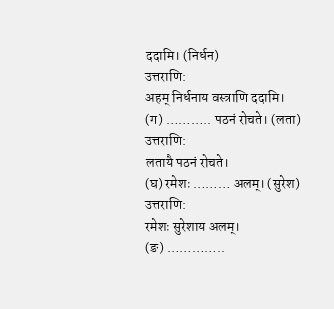ददामि। (निर्धन)
उत्तराणि:
अहम् निर्धनाय वस्त्राणि ददामि।
(ग) ……….. पठनं रोचते। (लता)
उत्तराणि:
लतायै पठनं रोचते।
(घ) रमेशः ……… अलम्। (सुरेश)
उत्तराणि:
रमेशः सुरेशाय अलम्।
(ङ) …………..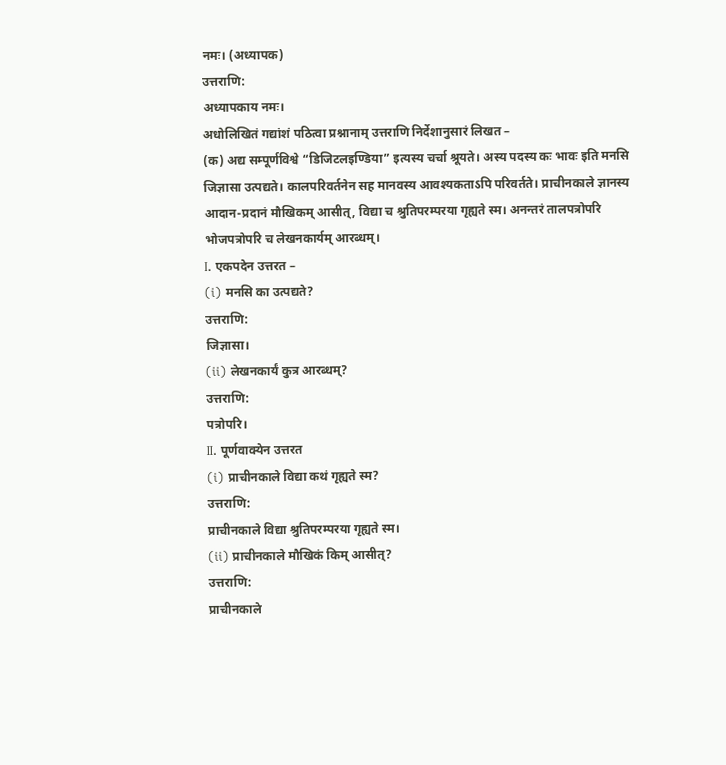नमः। (अध्यापक)
उत्तराणि:
अध्यापकाय नमः।
अधोलिखितं गद्यांशं पठित्वा प्रश्नानाम् उत्तराणि निर्देशानुसारं लिखत –
(क) अद्य सम्पूर्णविश्वे “डिजिटलइण्डिया” इत्यस्य चर्चा श्रूयते। अस्य पदस्य कः भावः इति मनसि
जिज्ञासा उत्पद्यते। कालपरिवर्तनेन सह मानवस्य आवश्यकताऽपि परिवर्तते। प्राचीनकाले ज्ञानस्य आदान-प्रदानं मौखिकम् आसीत्, विद्या च श्रुतिपरम्परया गृह्यते स्म। अनन्तरं तालपत्रोपरि भोजपत्रोपरि च लेखनकार्यम् आरब्धम्।
I. एकपदेन उत्तरत –
(i) मनसि का उत्पद्यते?
उत्तराणि:
जिज्ञासा।
(ii) लेखनकार्यं कुत्र आरब्धम्?
उत्तराणि:
पत्रोपरि।
II. पूर्णवाक्येन उत्तरत
(i) प्राचीनकाले विद्या कथं गृह्यते स्म?
उत्तराणि:
प्राचीनकाले विद्या श्रुतिपरम्परया गृह्यते स्म।
(ii) प्राचीनकाले मौखिकं किम् आसीत्?
उत्तराणि:
प्राचीनकाले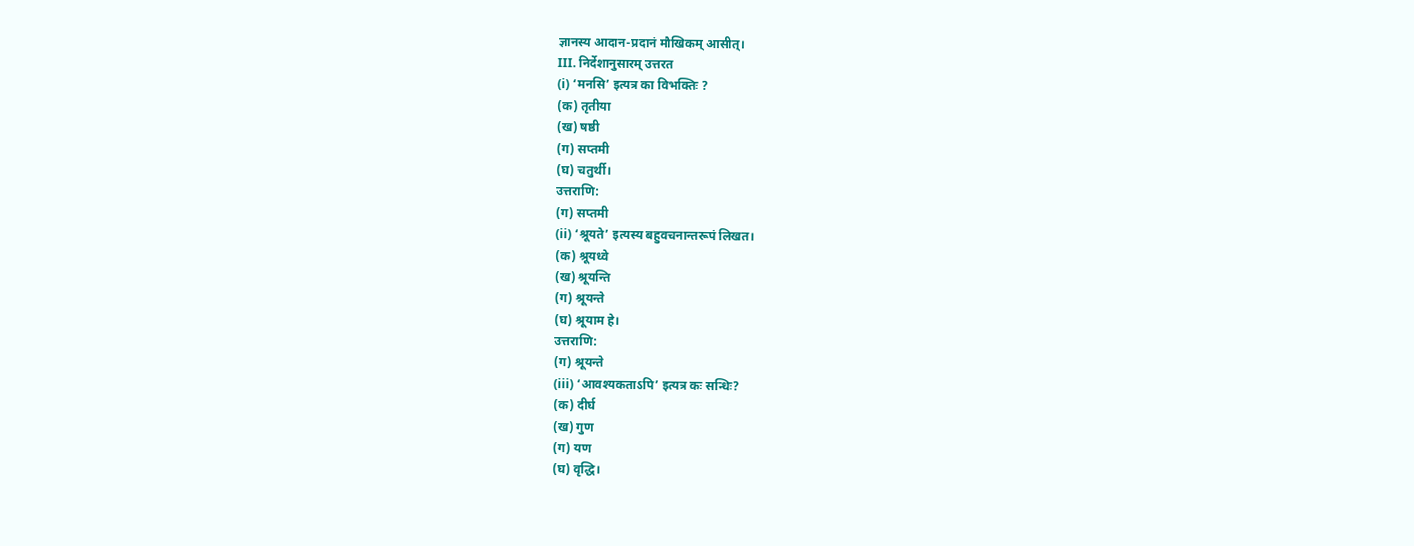ज्ञानस्य आदान-प्रदानं मौखिकम् आसीत्।
III. निर्देशानुसारम् उत्तरत
(i) ‘मनसि’ इत्यत्र का विभक्तिः ?
(क) तृतीया
(ख) षष्ठी
(ग) सप्तमी
(घ) चतुर्थी।
उत्तराणि:
(ग) सप्तमी
(ii) ‘श्रूयते’ इत्यस्य बहुवचनान्तरूपं लिखत।
(क) श्रूयध्वे
(ख) श्रूयन्ति
(ग) श्रूयन्ते
(घ) श्रूयाम हे।
उत्तराणि:
(ग) श्रूयन्ते
(iii) ‘आवश्यकताऽपि’ इत्यत्र कः सन्धिः?
(क) दीर्घ
(ख) गुण
(ग) यण
(घ) वृद्धि।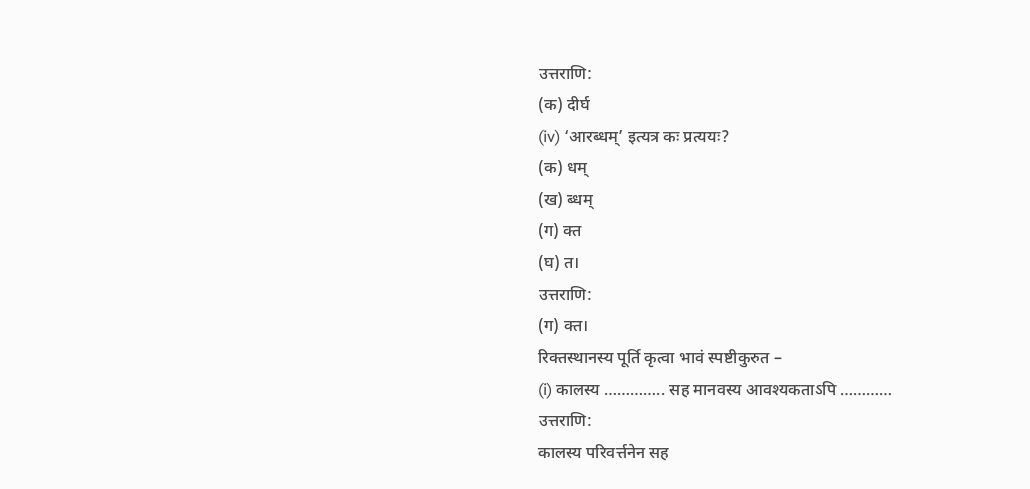उत्तराणि:
(क) दीर्घ
(iv) ‘आरब्धम्’ इत्यत्र कः प्रत्ययः?
(क) धम्
(ख) ब्धम्
(ग) क्त
(घ) त।
उत्तराणि:
(ग) क्त।
रिक्तस्थानस्य पूर्ति कृत्वा भावं स्पष्टीकुरुत –
(i) कालस्य ………….. सह मानवस्य आवश्यकताऽपि …………
उत्तराणि:
कालस्य परिवर्त्तनेन सह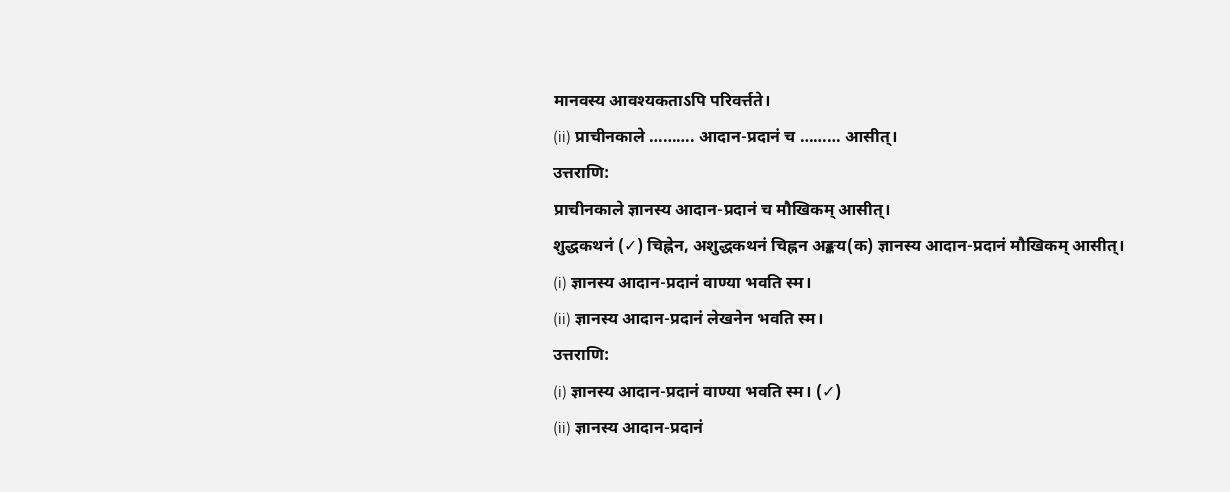मानवस्य आवश्यकताऽपि परिवर्त्तते।
(ii) प्राचीनकाले ………. आदान-प्रदानं च ……… आसीत्।
उत्तराणि:
प्राचीनकाले ज्ञानस्य आदान-प्रदानं च मौखिकम् आसीत्।
शुद्धकथनं (✓) चिह्नेन, अशुद्धकथनं चिह्नन अङ्कय(क) ज्ञानस्य आदान-प्रदानं मौखिकम् आसीत्।
(i) ज्ञानस्य आदान-प्रदानं वाण्या भवति स्म।
(ii) ज्ञानस्य आदान-प्रदानं लेखनेन भवति स्म।
उत्तराणि:
(i) ज्ञानस्य आदान-प्रदानं वाण्या भवति स्म। (✓)
(ii) ज्ञानस्य आदान-प्रदानं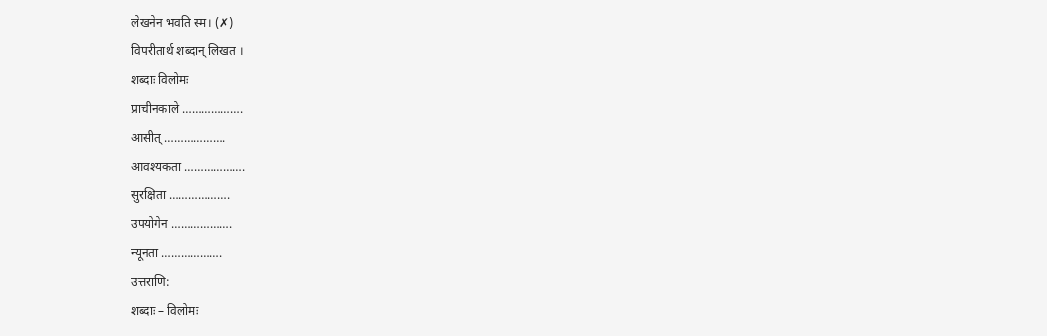लेखनेन भवति स्म। (✗)
विपरीतार्थ शब्दान् लिखत ।
शब्दाः विलोमः
प्राचीनकाले ……………….
आसीत् ……………….
आवश्यकता ……………….
सुरक्षिता ……………….
उपयोगेन ……………….
न्यूनता ……………….
उत्तराणि:
शब्दाः – विलोमः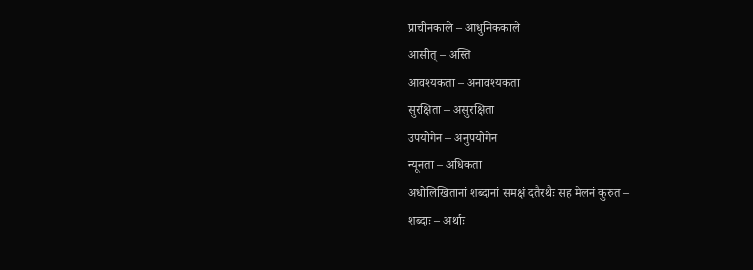प्राचीनकाले – आधुनिककाले
आसीत् – अस्ति
आवश्यकता – अनावश्यकता
सुरक्षिता – असुरक्षिता
उपयोगेन – अनुपयोगेन
न्यूनता – अधिकता
अधोलिखितानां शब्दानां समक्षं दतैरथैः सह मेलनं कुरुत –
शब्दाः – अर्थाः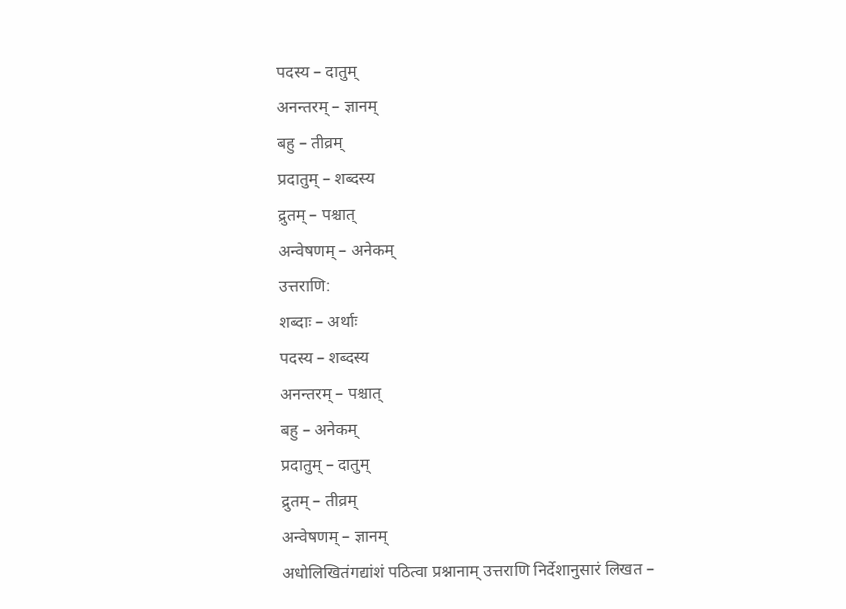पदस्य – दातुम्
अनन्तरम् – ज्ञानम्
बहु – तीव्रम्
प्रदातुम् – शब्दस्य
द्रुतम् – पश्चात्
अन्वेषणम् – अनेकम्
उत्तराणि:
शब्दाः – अर्थाः
पदस्य – शब्दस्य
अनन्तरम् – पश्चात्
बहु – अनेकम्
प्रदातुम् – दातुम्
द्रुतम् – तीव्रम्
अन्वेषणम् – ज्ञानम्
अधोलिखितंगद्यांशं पठित्वा प्रश्नानाम् उत्तराणि निर्देशानुसारं लिखत –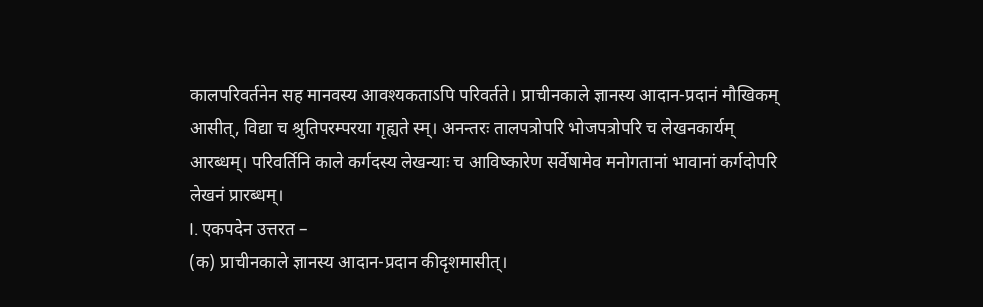कालपरिवर्तनेन सह मानवस्य आवश्यकताऽपि परिवर्तते। प्राचीनकाले ज्ञानस्य आदान-प्रदानं मौखिकम् आसीत्, विद्या च श्रुतिपरम्परया गृह्यते स्म्। अनन्तरः तालपत्रोपरि भोजपत्रोपरि च लेखनकार्यम् आरब्धम्। परिवर्तिनि काले कर्गदस्य लेखन्याः च आविष्कारेण सर्वेषामेव मनोगतानां भावानां कर्गदोपरि लेखनं प्रारब्धम्।
I. एकपदेन उत्तरत –
(क) प्राचीनकाले ज्ञानस्य आदान-प्रदान कीदृशमासीत्।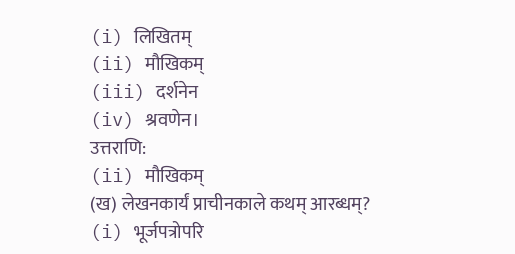(i) लिखितम्
(ii) मौखिकम्
(iii) दर्शनेन
(iv) श्रवणेन।
उत्तराणि:
(ii) मौखिकम्
(ख) लेखनकार्यं प्राचीनकाले कथम् आरब्धम्?
(i) भूर्जपत्रोपरि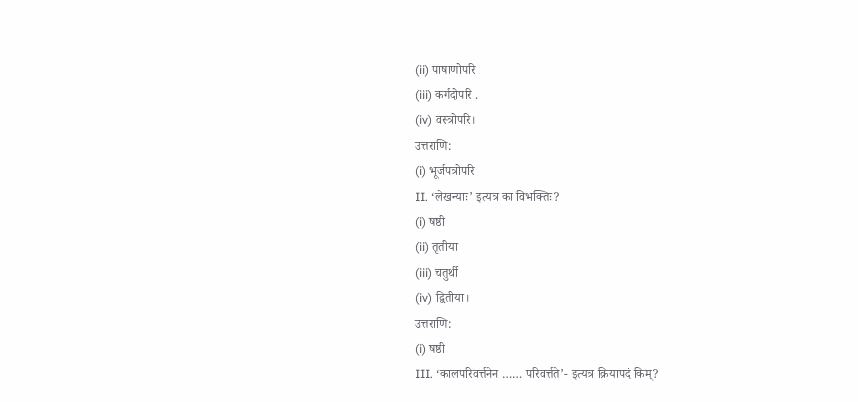(ii) पाषाणोपरि
(iii) कर्गदोपरि .
(iv) वस्त्रोपरि।
उत्तराणि:
(i) भूर्जपत्रोपरि
II. ‘लेखन्याः’ इत्यत्र का विभक्तिः?
(i) षष्ठी
(ii) तृतीया
(iii) चतुर्थी
(iv) द्वितीया।
उत्तराणि:
(i) षष्ठी
III. ‘कालपरिवर्त्तनेन …… परिवर्त्तते’- इत्यत्र क्रियापदं किम्?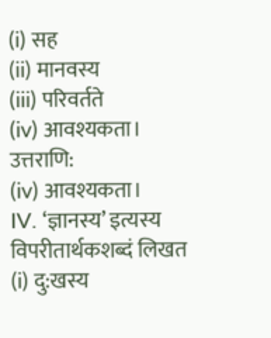(i) सह
(ii) मानवस्य
(iii) परिवर्तते
(iv) आवश्यकता।
उत्तराणि:
(iv) आवश्यकता।
IV. ‘ज्ञानस्य’ इत्यस्य विपरीतार्थकशब्दं लिखत
(i) दु:खस्य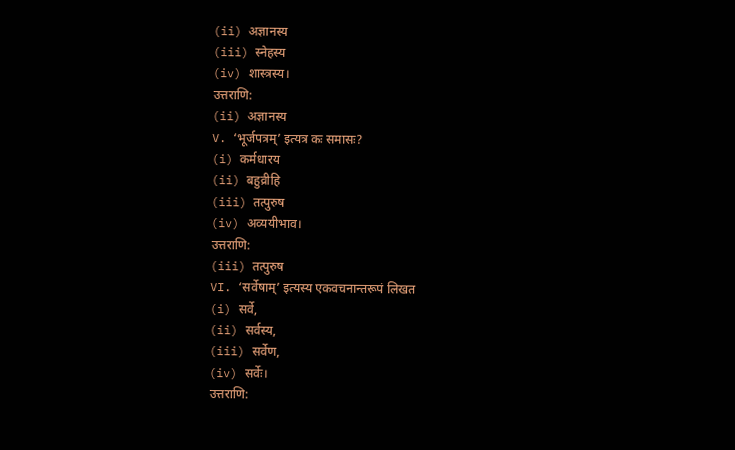(ii) अज्ञानस्य
(iii) स्नेहस्य
(iv) शास्त्रस्य।
उत्तराणि:
(ii) अज्ञानस्य
V. ‘भूर्जपत्रम्’ इत्यत्र कः समासः?
(i) कर्मधारय
(ii) बहुव्रीहि
(iii) तत्पुरुष
(iv) अव्ययीभाव।
उत्तराणि:
(iii) तत्पुरुष
VI. ‘सर्वेषाम्’ इत्यस्य एकवचनान्तरूपं लिखत
(i) सर्वे,
(ii) सर्वस्य,
(iii) सर्वेण,
(iv) सर्वेः।
उत्तराणि: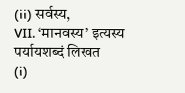(ii) सर्वस्य,
VII. ‘मानवस्य’ इत्यस्य पर्यायशब्दं लिखत
(i)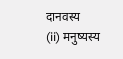दानवस्य
(ii) मनुष्यस्य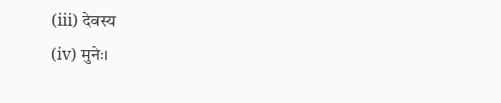(iii) देवस्य
(iv) मुनेः।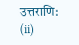उत्तराणि:
(ii)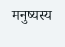मनुष्यस्य